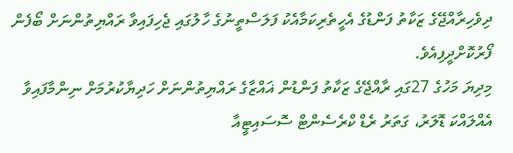ދިވެހިރާއްޖޭގެ ޒަކާތު ފަންޑުގެ އެހީތެރިކަމާއެކު ފަލަސްތީނުގެ ހާލުގައި ޖެހިފައިވާ ރައްޔިތުންނަށް ބޯފެން ފޯރުކޮށްދީފިއެވެ.
މިދިޔަ މަހުގެ 27ގައި ރާއްޖޭގެ ޒަކާތު ފަންޑުން ޣައްޒާގެ ރައްޔިތުންނަށް ހަދިޔާކުރުމަށް ނިންމާފައިވާ އެއްލައްކަ ޑޮލަރު، ގަތަރު ރެޑް ކްރެސެންޓް ސޮސައިޓީއާ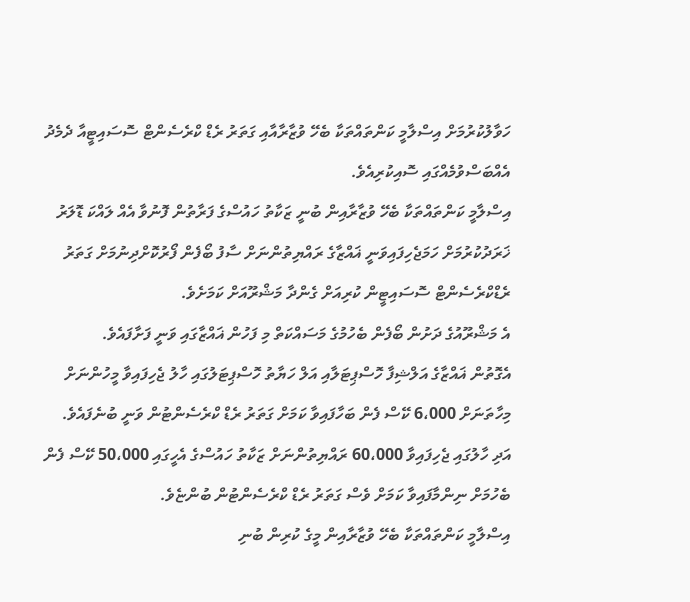ހަވާލުކުރުމަށް އިސްލާމީ ކަންތައްތަކާ ބެހޭ ވުޒާރާއާއި ގަތަރު ރެޑް ކްރެސެންޓް ސޮސައިޓީއާ ދެމެދު އެއްބަސްވުމެއްގައި ސޮއިކުރިއެވެ.
އިސްލާމީ ކަންތައްތަކާ ބެހޭ ވުޒާރާއިން ބުނީ ޒަކާތު ހައުސްގެ ފަރާތުން ފޮނުވާ އެއް ލައްކަ ޑޮލަރު ޚަރަދުކުރުމަށް ހަމަޖެހިފައިވަނީ ޣައްޒާގެ ރައްޔިތުންނަށް ސާފު ބޯފެން ފޯރުކޮށްދިނުމަށް ގަތަރު ރެޑްކްރެސެންޓް ސޮސައިޓީން ކުރިއަށް ގެންދާ މަޝްރޫއަށް ކަމަށެވެ.
އެ މަޝްރޫއުގެ ދަށުން ބޯފެން ބެހުމުގެ މަސައްކަތް މި ފަހުން ޣައްޒާގައި ވަނީ ފަށާފައެވެ.
އެގޮތުން ޣައްޒާގެ އަލްޝިފާ ހޮސްޕިޓަލާއި އަލް ހަޔާތު ހޮސްޕިޓަލުގައި ހާލު ޖެހިފައިވާ މީހުންނަށް މިހާތަނަށް 6،000 ކޭސް ފެން ބަހާފައިވާ ކަމަށް ގަތަރު ރެޑް ކްރެސެންޓުން ވަނީ ބުނެފައެވެ.
އަދި ހާލުގައި ޖެހިފައިވާ 60،000 ރައްޔިތުންނަށް ޒަކާތު ހައުސްގެ އެހީގައި 50،000 ކޭސް ފެން ބެހުމަށް ނިންމާފައިވާ ކަމަށް ވެސް ގަތަރު ރެޑް ކްރެސެންޓުން ބުންޏެވެ.
އިސްލާމީ ކަންތައްތަކާ ބެހޭ ވުޒާރާއިން މީގެ ކުރިން ބުނި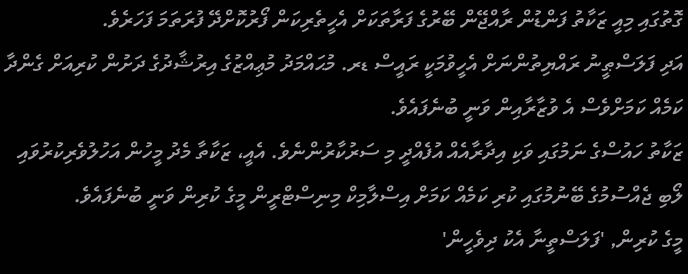ގޮތުގައި މިއީ ޒަކާތު ފަންޑުން ރާއްޖޭން ބޭރުގެ ފަރާތަކަށް އެހީތެރިކަން ފޯރުކޮށްދޭ ފުރަތަމަ ފަހަރެވެ.
އަދި ފަލަސްޠީނު ރައްޔިތުންނަށް އެހީވުމަކީ ރައީސް ޑރ. މުޙައްމަދު މުޢިއްޒުގެ އިރުޝާދުގެ ދަށުން ކުރިއަށް ގެންދާ ކަމެއް ކަމަށްވެސް އެ ވުޒާރާއިން ވަނީ ބުނެފައެވެ.
ޒަކާތު ހައުސްގެ ނަމުގައި ވަކި އިދާރާއެއް އުފެއްދީ މި ސަރުކާރުންނެވެ. އެއީ، ޒަކާތާ މެދު މީހުން އަހުލުވެރިކުރުވައި ލޯބި ޖެއްސުމުގެ ބޭނުމުގައި ކުރި ކަމެއް ކަމަށް އިސްލާމިކް މިނިސްޓްރީން މީގެ ކުރިން ވަނީ ބުނެފައެވެ.
މީގެ ކުރިން, 'ފަލަސްތީނާ އެކު ދިވެހީން'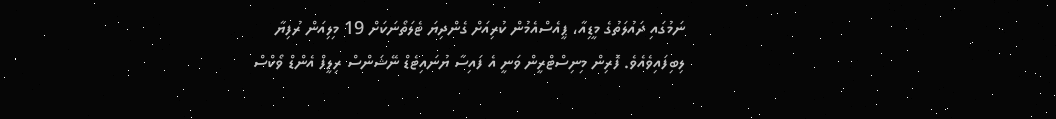ނަމުގައި ދައުލަތުގެ މީޑިއާ، ޕީއެސްއެމުން ކުރިއަށް ގެންދިޔަ ޓެލަތޯނަކަށް 19 މިލިއަން ރުފިޔާ ލިބިފައިވެއެވެ. ފޮރިން މިނިސްޓްރީން ވަނީ އެ ފައިސާ ޔުނައިޓެޑް ނޭޝަންސް ރިލީފް އެންޑް ވޯކްސް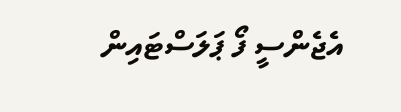އެޖެންސީ ފޯ ޕަލަސްޓައިން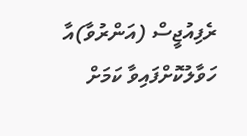ރެފިއުޖީސް (އަންރުވާ)އާ ހަވާލުކޮށްފައިވާ ކަމަށް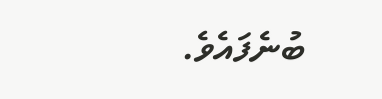ބުނެފައެވެ.